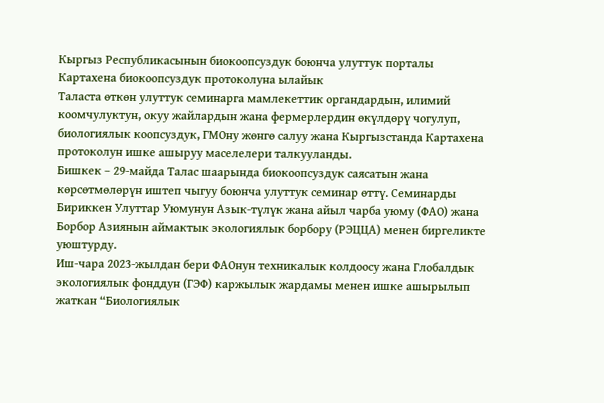Кыргыз Республикасынын биокоопсуздук боюнча улуттук порталы
Картахена биокоопсуздук протоколуна ылайык
Таласта өткөн улуттук семинарга мамлекеттик органдардын, илимий коомчулуктун, окуу жайлардын жана фермерлердин өкүлдөрү чогулуп, биологиялык коопсуздук, ГМОну жөнгө салуу жана Кыргызстанда Картахена протоколун ишке ашыруу маселелери талкууланды.
Бишкек – 29-майда Талас шаарында биокоопсуздук саясатын жана көрсөтмөлөрүн иштеп чыгуу боюнча улуттук семинар өттү. Семинарды Бириккен Улуттар Уюмунун Азык-түлүк жана айыл чарба уюму (ФАО) жана Борбор Азиянын аймактык экологиялык борбору (РЭЦЦА) менен биргеликте уюштурду.
Иш-чара 2023-жылдан бери ФАОнун техникалык колдоосу жана Глобалдык экологиялык фонддун (ГЭФ) каржылык жардамы менен ишке ашырылып жаткан “Биологиялык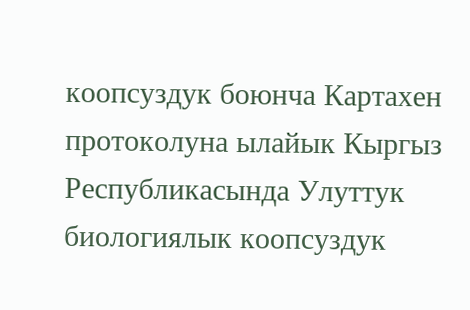коопсуздук боюнча Картахен протоколуна ылайык Кыргыз Республикасында Улуттук биологиялык коопсуздук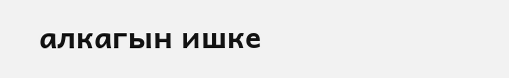алкагын ишке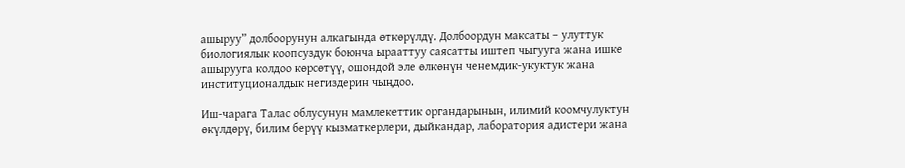ашыруу” долбоорунун алкагында өткөрүлдү. Долбоордун максаты – улуттук биологиялык коопсуздук боюнча ырааттуу саясатты иштеп чыгууга жана ишке ашырууга колдоо көрсөтүү, ошондой эле өлкөнүн ченемдик-укуктук жана институционалдык негиздерин чыңдоо.

Иш-чарага Талас облусунун мамлекеттик органдарынын, илимий коомчулуктун өкүлдөрү, билим берүү кызматкерлери, дыйкандар, лаборатория адистери жана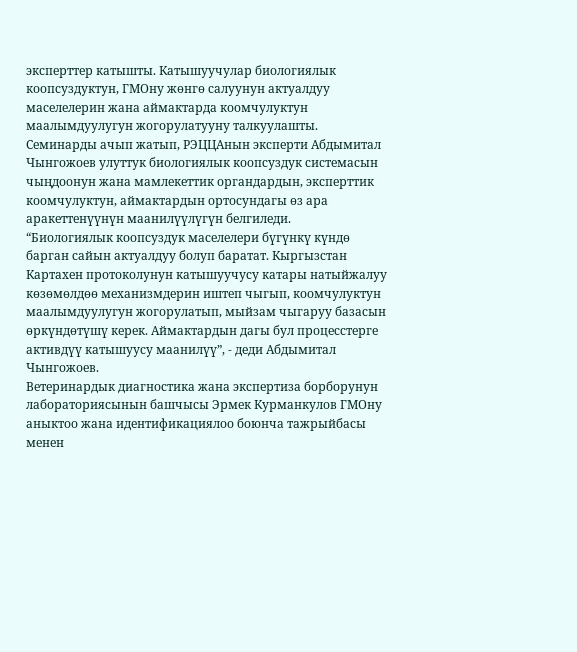эксперттер катышты. Катышуучулар биологиялык коопсуздуктун, ГМОну жөнгө салуунун актуалдуу маселелерин жана аймактарда коомчулуктун маалымдуулугун жогорулатууну талкуулашты.
Семинарды ачып жатып, РЭЦЦАнын эксперти Абдымитал Чынгожоев улуттук биологиялык коопсуздук системасын чыңдоонун жана мамлекеттик органдардын, эксперттик коомчулуктун, аймактардын ортосундагы өз ара аракеттенүүнүн маанилүүлүгүн белгиледи.
“Биологиялык коопсуздук маселелери бүгүнкү күндө барган сайын актуалдуу болуп баратат. Кыргызстан Картахен протоколунун катышуучусу катары натыйжалуу көзөмөлдөө механизмдерин иштеп чыгып, коомчулуктун маалымдуулугун жогорулатып, мыйзам чыгаруу базасын өркүндөтүшү керек. Аймактардын дагы бул процесстерге активдүү катышуусу маанилүү”, - деди Абдымитал Чынгожоев.
Ветеринардык диагностика жана экспертиза борборунун лабораториясынын башчысы Эрмек Курманкулов ГМОну аныктоо жана идентификациялоо боюнча тажрыйбасы менен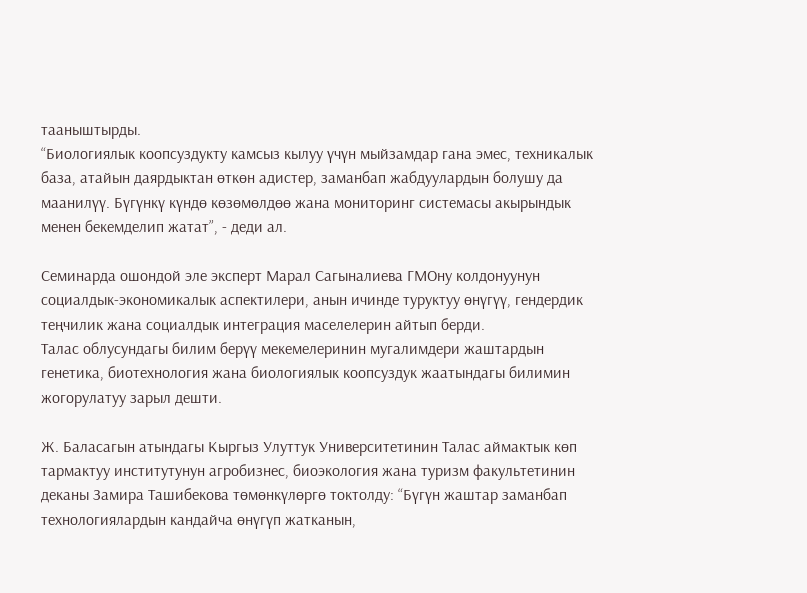тааныштырды.
“Биологиялык коопсуздукту камсыз кылуу үчүн мыйзамдар гана эмес, техникалык база, атайын даярдыктан өткөн адистер, заманбап жабдуулардын болушу да маанилүү. Бүгүнкү күндө көзөмөлдөө жана мониторинг системасы акырындык менен бекемделип жатат”, - деди ал.

Семинарда ошондой эле эксперт Марал Сагыналиева ГМОну колдонуунун социалдык-экономикалык аспектилери, анын ичинде туруктуу өнүгүү, гендердик теңчилик жана социалдык интеграция маселелерин айтып берди.
Талас облусундагы билим берүү мекемелеринин мугалимдери жаштардын генетика, биотехнология жана биологиялык коопсуздук жаатындагы билимин жогорулатуу зарыл дешти.

Ж. Баласагын атындагы Кыргыз Улуттук Университетинин Талас аймактык көп тармактуу институтунун агробизнес, биоэкология жана туризм факультетинин деканы Замира Ташибекова төмөнкүлөргө токтолду: “Бүгүн жаштар заманбап технологиялардын кандайча өнүгүп жатканын,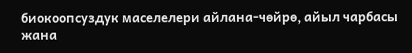биокоопсуздук маселелери айлана-чөйрө, айыл чарбасы жана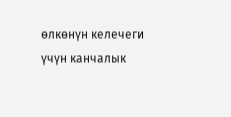өлкөнүн келечеги үчүн канчалык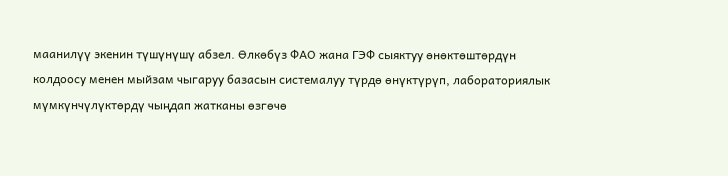маанилүү экенин түшүнүшү абзел. Өлкөбүз ФАО жана ГЭФ сыяктуу өнөктөштөрдүн колдоосу менен мыйзам чыгаруу базасын системалуу түрдө өнүктүрүп, лабораториялык мүмкүнчүлүктөрдү чыңдап жатканы өзгөчө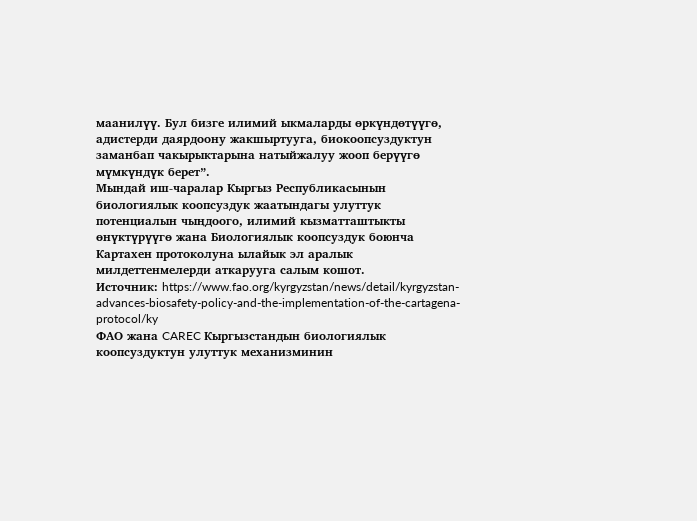маанилүү. Бул бизге илимий ыкмаларды өркүндөтүүгө, адистерди даярдоону жакшыртууга, биокоопсуздуктун заманбап чакырыктарына натыйжалуу жооп берүүгө мүмкүндүк берет”.
Мындай иш-чаралар Кыргыз Республикасынын биологиялык коопсуздук жаатындагы улуттук потенциалын чыңдоого, илимий кызматташтыкты өнүктүрүүгө жана Биологиялык коопсуздук боюнча Картахен протоколуна ылайык эл аралык милдеттенмелерди аткарууга салым кошот.
Источник: https://www.fao.org/kyrgyzstan/news/detail/kyrgyzstan-advances-biosafety-policy-and-the-implementation-of-the-cartagena-protocol/ky
ФАО жана CAREC Кыргызстандын биологиялык коопсуздуктун улуттук механизминин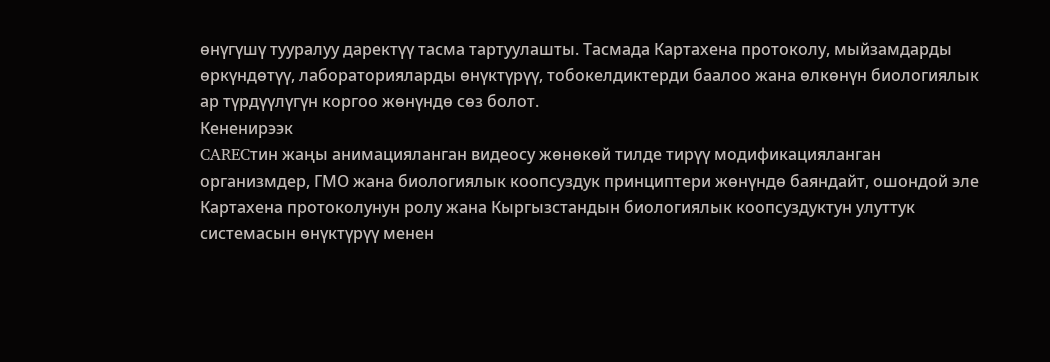өнүгүшү тууралуу даректүү тасма тартуулашты. Тасмада Картахена протоколу, мыйзамдарды өркүндөтүү, лабораторияларды өнүктүрүү, тобокелдиктерди баалоо жана өлкөнүн биологиялык ар түрдүүлүгүн коргоо жөнүндө сөз болот.
Кененирээк
CARECтин жаңы анимацияланган видеосу жөнөкөй тилде тирүү модификацияланган организмдер, ГМО жана биологиялык коопсуздук принциптери жөнүндө баяндайт, ошондой эле Картахена протоколунун ролу жана Кыргызстандын биологиялык коопсуздуктун улуттук системасын өнүктүрүү менен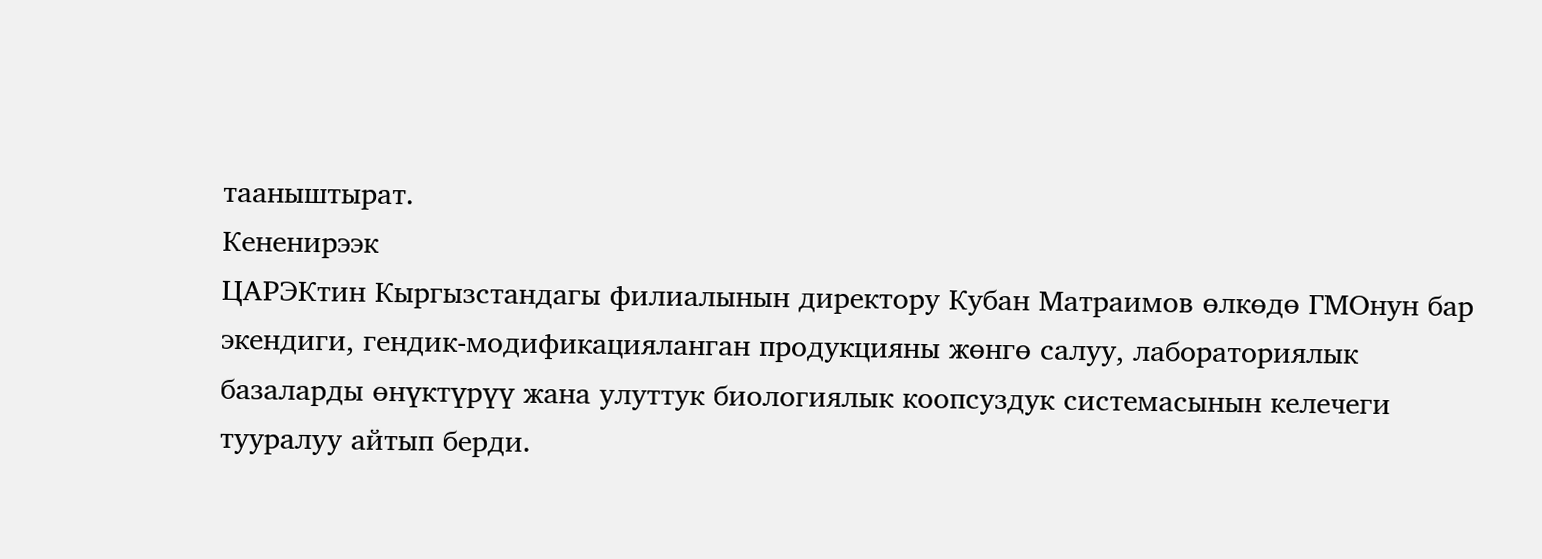тааныштырат.
Кененирээк
ЦАРЭКтин Кыргызстандагы филиалынын директору Кубан Матраимов өлкөдө ГМОнун бар экендиги, гендик-модификацияланган продукцияны жөнгө салуу, лабораториялык базаларды өнүктүрүү жана улуттук биологиялык коопсуздук системасынын келечеги тууралуу айтып берди.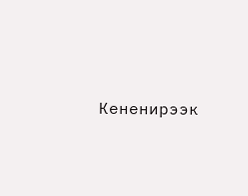Кененирээк